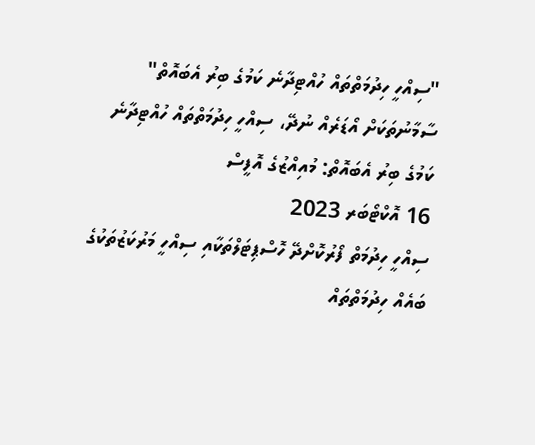"ސިއްހީ ހިދުމަތްތައް ހުއްޓިދާނެ ކަމުގެ ބިރު އެބައޮތް"
ސާމާނުތަކަށް އޯޑަރެއް ނުދޭ، ސިއްހީ ހިދުމަތްތައް ހުއްޓިދާނެ ކަމުގެ ބިރު އެބައޮތް: މުއިއްޒުގެ އޮފީސް
16 އޮކްޓޯބަރ 2023
ސިއްހީ ހިދުމަތް ފޯރުކޮށްދޭ ހޮސްޕިޓަލްތަކާއި ސިއްހީ މަރުކަޒުތަކުގެ ބައެއް ހިދުމަތްތައް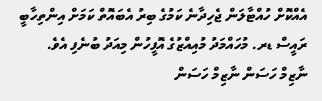އެއްކޮށް ހުއްޓާލަން ޖެހިދާނެ ކަމުގެ ބިރު އެބައޮތް ކަމަށް އިންތިހާބީ ރައީސް ޑރ. މުހައްމަދު މުއިއްޒުގެ އޮފީހުން މިއަދު ބުނެފި އެވެ.
ނާޒިމް ހަސަން ނާޒިމް ހަސަން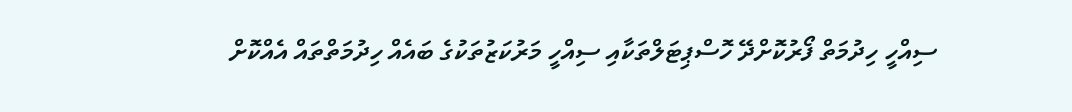ސިއްހީ ހިދުމަތް ފޯރުކޮށްދޭ ހޮސްޕިޓަލްތަކާއި ސިއްހީ މަރުކަޒުތަކުގެ ބައެއް ހިދުމަތްތައް އެއްކޮށް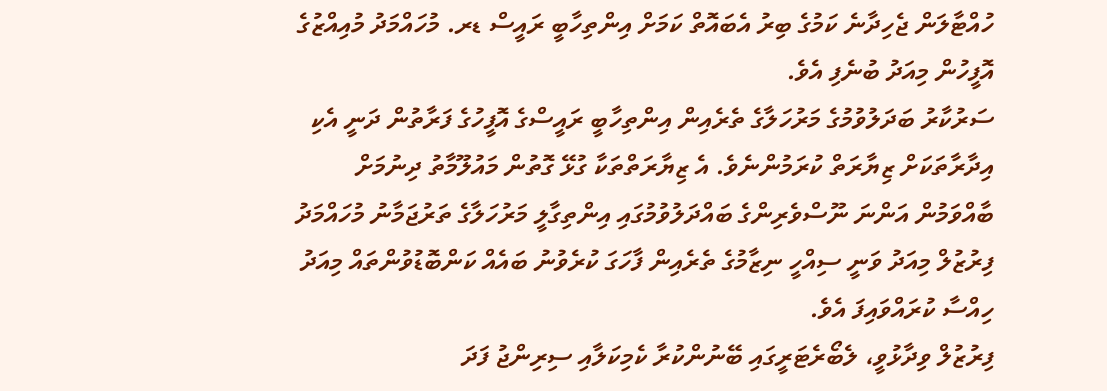ހުއްޓާލަން ޖެހިދާނެ ކަމުގެ ބިރު އެބައޮތް ކަމަށް އިންތިހާބީ ރައީސް ޑރ. މުހައްމަދު މުއިއްޒުގެ އޮފީހުން މިއަދު ބުނެފި އެވެ.
ސަރުކާރު ބަދަލުވުމުގެ މަރުހަލާގެ ތެރެއިން އިންތިހާބީ ރައީސްގެ އޮފީހުގެ ފަރާތުން ދަނީ އެކި އިދާރާތަކަށް ޒިޔާރަތް ކުރަމުންނެވެ. އެ ޒިޔާރަތްތަކާ ގުޅޭ ގޮތުން މައުލޫމާތު ދިނުމަށް ބާއްވަމުން އަންނަ ނޫސްވެރިންގެ ބައްދަލުވުމުގައި އިންތިގާލީ މަރުހަލާގެ ތަރުޖަމާނު މުހައްމަދު ފިރުޒުލް މިއަދު ވަނީ ސިއްހީ ނިޒާމުގެ ތެރެއިން ފާހަގަ ކުރެވުނު ބައެއް ކަންބޮޑުވުންތައް މިއަދު ހިއްސާ ކުރައްވައިފަ އެވެ.
ފިރުޒުލް ވިދާޅުވީ، ލެބޯރެޓަރީގައި ބޭނުންކުރާ ކެމިކަލާއި ސިރިންޖު ފަދަ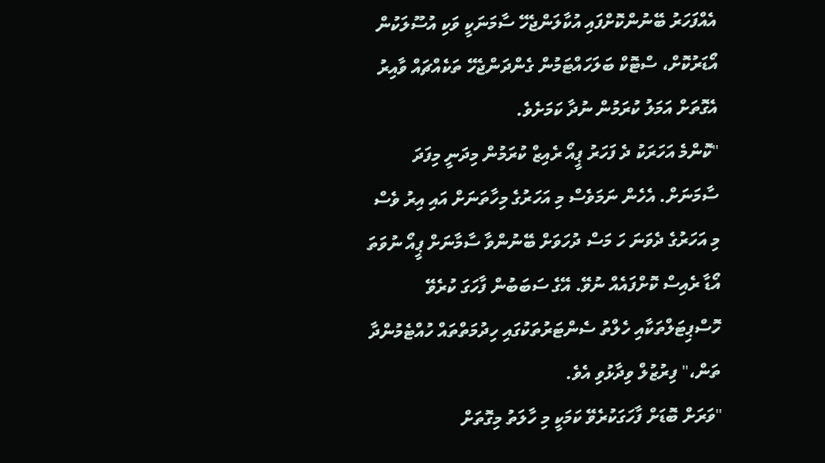އެއްފަހަރު ބޭނުންކޮށްފައި އުކާލަންޖެހޭ ސާމަނަކީ ވަކި އުސޫލަކުން އޯޑަރުކޮށް، ސްޓޮކް ބަލަހައްޓަމުން ގެންދަންޖެހޭ ތަކެއްޗައް ވާއިރު އެގޮތަށް އަމަލު ކުރަމުން ނުދާ ކަމަށެވެ.
"ކޮންމެ އަހަރަކު ދެ ފަހަރު ޕީއޯ ރެއިޒް ކުރަމުން މިދަނީ މިފަދަ ސާމަނަށް. އެހެން ނަމަވެސް މި އަހަރުގެ މިހާތަނަށް އައި އިރު ވެސް މި އަހަރުގެ ދެވަނަ ހަ މަސް ދުހަވަށް ބޭނުންވާ ސާމާނަށް ޕީއޯ ނުވަތަ އޯޑާ ރެއިސް ކޮށްފައެއް ނުވޭ. އޭގެ ސަބަބުން ފާހަގަ ކުރެވޭ ހޮސްޕިޓަލްތަކާއި ހެލްތު ސެންޓަރުތަކުގައި ހިދުމަތްތައް ހުއްޓެމުންދާ ތަން،" ފިރުޒުލް ވިދާޅުވި އެވެ.
"ވަރަށް ބޮޑަށް ފާހަގަކުރެވޭ ކަމަކީ މި ހާލަތު މިގޮތަށް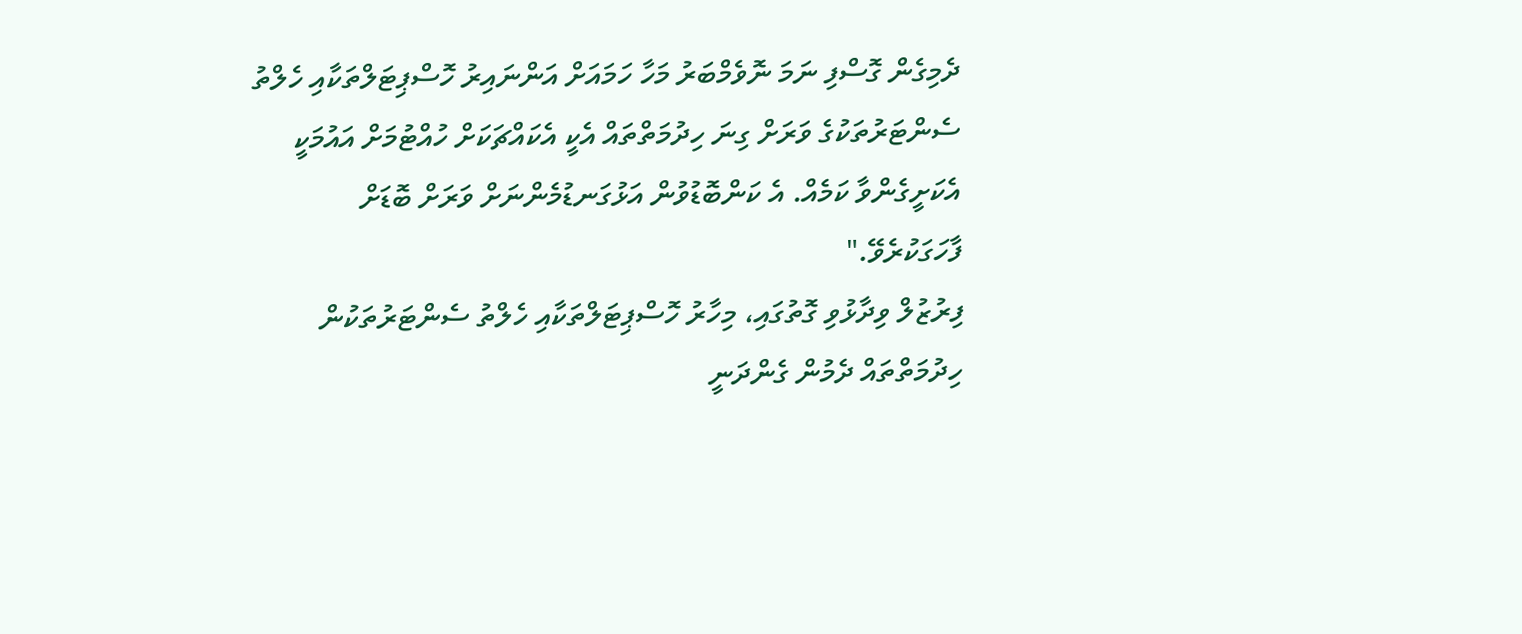ދެމިގެން ގޮސްފި ނަމަ ނޮވެމްބަރު މަހާ ހަމައަށް އަންނައިރު ހޮސްޕިޓަލްތަކާއި ހެލްތު ސެންޓަރުތަކުގެ ވަރަށް ގިނަ ހިދުމަތްތައް އެކީ އެކައްޗަކަށް ހުއްޓުމަށް އައުމަކީ އެކަށީގެންވާ ކަމެއް. އެ ކަންބޮޑުވުން އަޅުގަނޑުމެންނަށް ވަރަށް ބޮޑަށް ފާހަގަކުރެވޭ."
ފިރުޒުލް ވިދާޅުވި ގޮތުގައި، މިހާރު ހޮސްޕިޓަލްތަކާއި ހެލްތު ސެންޓަރުތަކުން ހިދުމަތްތައް ދެމުން ގެންދަނީ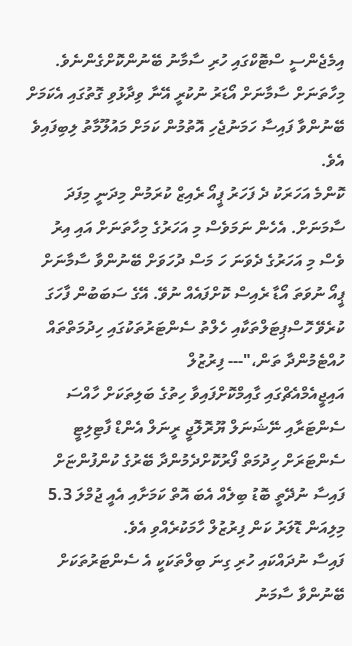އިމެޖެންސީ ސްޓޮކްގައި ހުރި ސާމާނު ބޭނުންކޮށްގެންނެވެ. މިހާތަނަށް ސާމާނަށް އޯޑަރު ނުކުރީ އޭނާ ވިދާޅުވި ގޮތުގައި އެކަމަށް ބޭނުންވާ ފައިސާ ހަމަނުޖެހި އޮތުމުން ކަމަށް މައުލޫމާތު ލިބިފައިވެ އެވެ.
ކޮންމެ އަހަރަކު ދެ ފަހަރު ޕީއޯ ރެއިޒް ކުރަމުން މިދަނީ މިފަދަ ސާމަނަށް. އެހެން ނަމަވެސް މި އަހަރުގެ މިހާތަނަށް އައި އިރު ވެސް މި އަހަރުގެ ދެވަނަ ހަ މަސް ދުހަވަށް ބޭނުންވާ ސާމާނަށް ޕީއޯ ނުވަތަ އޯޑާ ރެއިސް ކޮށްފައެއް ނުވޭ. އޭގެ ސަބަބުން ފާހަގަ ކުރެވޭ ހޮސްޕިޓަލްތަކާއި ހެލްތު ސެންޓަރުތަކުގައި ހިދުމަތްތައް ހުއްޓެމުންދާ ތަން،"--- ފިރުޒުލް
އައިޖީއެމްއެޗްގައި ގާއިމްކޮށްފައިވާ ހިތުގެ ބަލިތަކަށް ހާއްސަ ސެންޓަރާއި ނޭޝަނަލް ޔޫރޮލޮޖީ ރީނަލް އެންޑް ފާޓިލިޓީ ސެންޓަރަށް ހިދުމަތް ފޯރުކޮށްދެމުންދާ ބޭރުގެ ކުންފުންޏަށް ފައިސާ ނުދޭތީ ބޮޑު ބިލެއް އެބަ އޮތް ކަމަށާއި އެއީ ޖުމްލަ 5.3 މިލިއަން ޑޮލަރު ކަން ފިރުޒުލް ހާމަކުރެއްވި އެވެ.
ފައިސާ ނުދައްކައި ހުރި ގިނަ ބިލްތަކަކީ އެ ސެންޓަރުތަކަށް ބޭނުންވާ ސާމަނު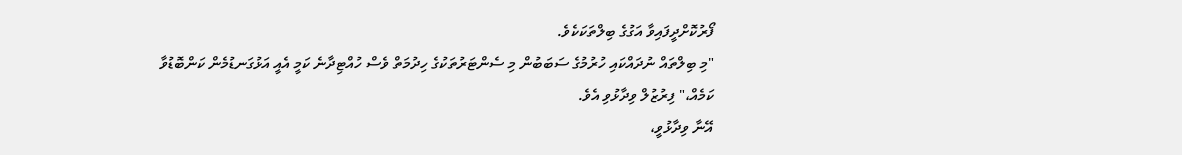ފޯރުކޮށްދީފައިވާ އަގުގެ ބިލްތަކަކެވެ.
"މި ބިލްތައް ނުދައްކައި ހުރުމުގެ ސަބަބުން މި ސެންޓަރުތަކުގެ ހިދުމަތް ވެސް ހުއްޓިދާނެ ކަމީ އެއީ އަޅުގަނޑުމެން ކަންބޮޑުވާ ކަމެއް،" ފިރުޒުލް ވިދާޅުވި އެވެ.
އޭނާ ވިދާޅުވީ،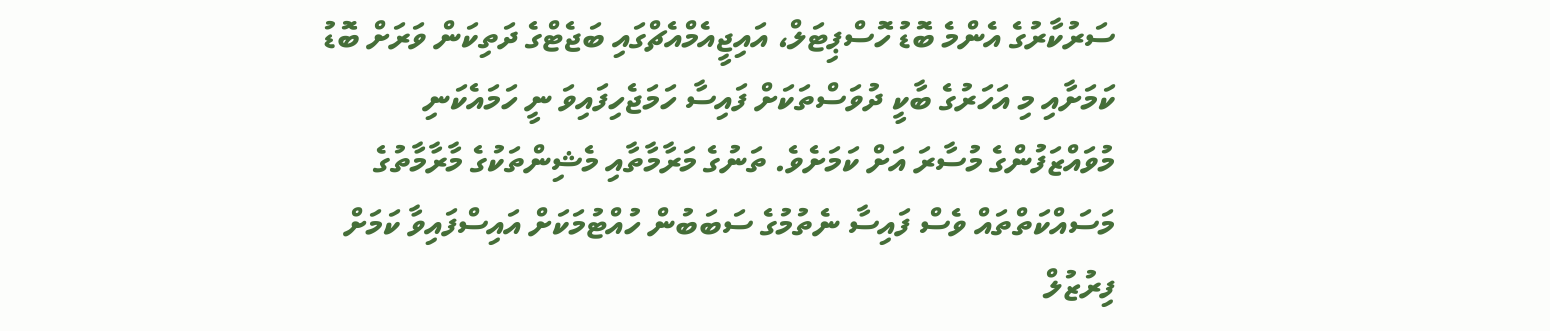ސަރުކާރުގެ އެންމެ ބޮޑު ހޮސްޕިޓަލް، އައިޖީއެމްއެޗްގައި ބަޖެޓްގެ ދަތިކަން ވަރަށް ބޮޑު ކަމަށާއި މި އަހަރުގެ ބާކީ ދުވަސްތަކަށް ފައިސާ ހަމަޖެހިފައިވަ ނީ ހަމައެކަނި މުވައްޒަފުންގެ މުސާރަ އަށް ކަމަށެވެ. ތަނުގެ މަރާމާތާއި މެޝިންތަކުގެ މާރާމާތުގެ މަސައްކަތްތައް ވެސް ފައިސާ ނެތުމުގެ ސަބަބުން ހުއްޓުމަކަށް އައިސްފައިވާ ކަމަށް ފިރުޒުލް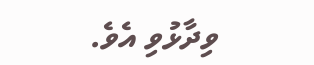ވިދާޅުވި އެވެ.